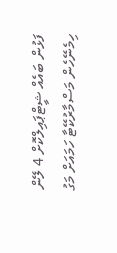ފަޅުން ބައެއް ޝީޓްޕައިލްކޮށް 4 ލޭން ހިމެނޭހެން މަސްމާރުކޭޓާ ހަމައަށް މަގު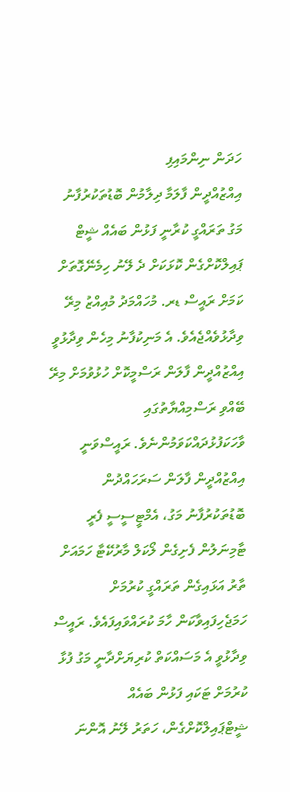ހަދަން ނިންމައިފި
އިއްޒުއްދީން ފާލަމާ ދިލާމުން ބޮޑުތަކުރުފާނު މަގު ތަރައްގީ ކުރާނީ ފަޅުން ބައެއް ޝީޓް ޕައިލްކޮށްގެން ކޮޅަކަށް ދެ ލޭނު ހިމެނޭގޮތަށް ކަމަށް ރައީސް ޑރ. މުހައްމަދު މުއިއްޒު މިރޭ ވިދާޅުވެއްޖެއެވެ. އެ މަނިކުފާނު މިހެން ވިދާޅުވީ އިއްޒުއްދީން ފާލަން ރަސްމީކޮށް ހުޅުވުމަށް މިރޭ ބޭއްވި ރަސްމިއްޔާތުގައި ވާހަކަފުޅުދައްކަވަމުންނެވެ. ރައީސްވަނީ އިއްޒުއްދީން ފާލަން ސަރަހައްދުން ބޮޑުތަކުރުފާނު މަގު، އެމްޓީސީސީ ފެރީ ޓާމިނަލުން ފެށިގެން ލޯކަލް މާރުކޭޓާ ހަމައަށް ތާރު އަޅައިގެން ތަރައްގީ ކުރުމަށް ހަމަޖެހިފައިވާކަން ހާމަ ކުރައްވައިފައެވެ. ރައީސް ވިދާޅުވީ އެ މަސައްކަތް ކުރިޔަށްދާނީ މަގު ފުޅާ ކުރުމަށް ޓަކައި ފަޅުން ބައެއް ޝީޓްޕައިލްކޮށްގެން، ހަތަރު ލޭނު އޮންނަ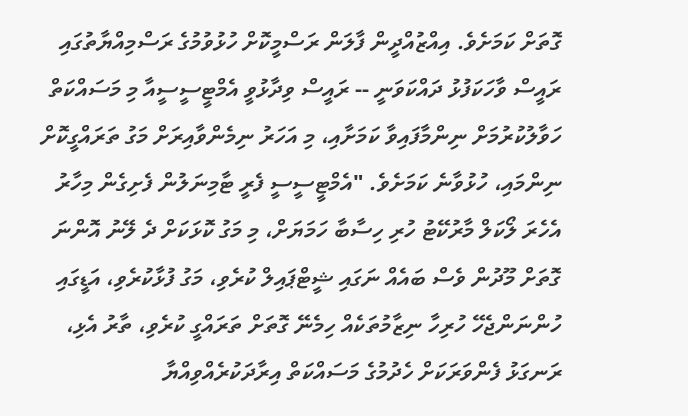ގޮތަށް ކަމަށެވެ. އިއްޒުއްދީން ފާލަން ރަސްމީކޮށް ހުޅުވުމުގެ ރަސްމިއްޔާތުގައި ރައީސް ވާހަކަފުޅު ދައްކަވަނީ -- ރައީސް ވިދާޅުވީ އެމްޓީސީސީއާ މި މަސައްކަތް ހަވާލުކުރުމަށް ނިންމާފައިވާ ކަމަށާއި، މި އަހަރު ނިމެންވާއިރަށް މަގު ތަރައްގީކޮށް ނިންމައި، ހުޅުވާނެ ކަމަށެވެ. "އެމްޓީސީސީ ފެރީ ޓާމިނަލުން ފެށިގެން މިހާރު އެހެރަ ލޯކަލް މާރުކޭޓު ހުރި ހިސާބާ ހަމަޔަށް، މި މަގު ކޮޅަކަށް ދެ ލޭނު އޮންނަ ގޮތަށް މޫދުން ވެސް ބައެއް ނަގައި ޝީޓްޕައިލް ކުރެވި، މަގު ފުޅާކުރެވި، އަޑީގައި ހުންނަންޖެހޭ ހުރިހާ ނިޒާމުތަކެއް ހިމެނޭ ގޮތަށް ތަރައްގީ ކުރެވި، ތާރު އެޅި، ރަނގަޅު ފެންވަރަކަށް ހެދުމުގެ މަސައްކަތް އިރާދަކުރެއްވިއްޔާ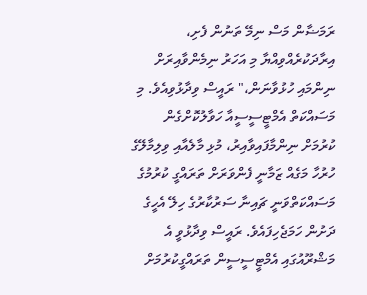ރަމަޟާން މަސް ނިމޭ ތަނުން ފެށި، އިރާދަކުރެއްވިއްޔާ މި އަހަރު ނިމެންވާއިރަށް ނިންމައި ހުޅުވާނަން،" ރައީސް ވިދާޅުވިއެވެ. މި މަސައްކަތް އެމްޓީސީސީއާ ހަވާލުކޮށްގެން ކުރުމަށް ނިންމާފައިވާއިރު، މުޅި މާލެއާއި ވިލިމާލޭގެ ހުރުހާ މަގެއް ޒަމާނީ ފެންވަރަށް ތަރައްގީ ކުރުމުގެ މަސައްކަތްވަނީ ޗައިނާ ސަރުކާރުގެ ހިލޭ އެހީގެ ދަށުން ހަމަޖެހިފައެވެ. ރައީސް ވިދާޅުވީ އެ މަޝްރޫއުގައި އެމްޓީސީސީން ތަރައްގީކުރުމަށް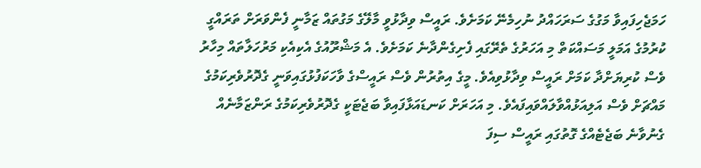ހަމަޖެހިފައިވާ މަގުގެ ސަރަހައްދު ނުހިމެނޭ ކަމަށެވެ. ރައީސް ވިދާޅުވީ މާލޭގެ މަގުތައް ޒަމާނީ ފެންވަރަށް ތަރައްގީ ކުރުމުގެ އަމަލީ މަސައްކަތް މި އަހަރުގެ ތެރޭގައި ފެށިގެންދާނެ ކަމަށެވެ. އެ މަޝްރޫއުގެ އެކިއެކި މަރުހަލާތައް މިހާރު ވެސް ކުރިޔަށްދާ ކަމަށް ރައީސް ވިދާޅުވިއެވެ. މީގެ އިތުރުން ވެސް ރައީސްގެ ވާހަކަފުޅުގައިވަނީ ގެދޮރުވެރިކަމުގެ މައްޗަށް ވެސް އަލިއަޅުއްވާލައްވައިފައެވެ. މި އަހަރަށް ކަނޑައަޅާފައިވާ ބަޖެޓަކީ ގެދޮރުވެރިކަމުގެ ރަންޒަމާނެއް ގެނުވާނެ ބަޖެޓެއްގެ ގޮތުގައި ރައީސް ސިފަ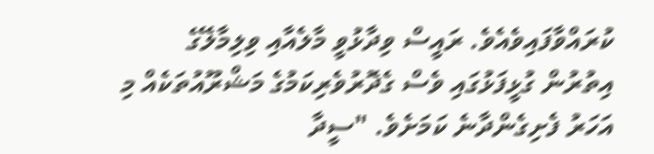ކުރައްވާފައިވެއެވެ. ރައީސް ވިދާޅުވީ މާލެއާއި ވިލިމާލޭގެ އިތުރުން ގުޅީފަޅުގައި ވެސް ގެދޮރުވެރިކަމުގެ މަޝްރޫއުތަކެއް މި އަހަރު ފެށިގެންދާނެ ކަމަށެވެ. "ސީދާ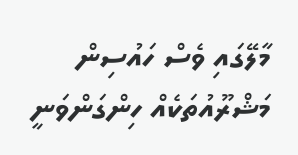މާލޭގައި ވެސް ހައުސިން މަޝްރޫއުތަކެއް ހިންގަންވަނީ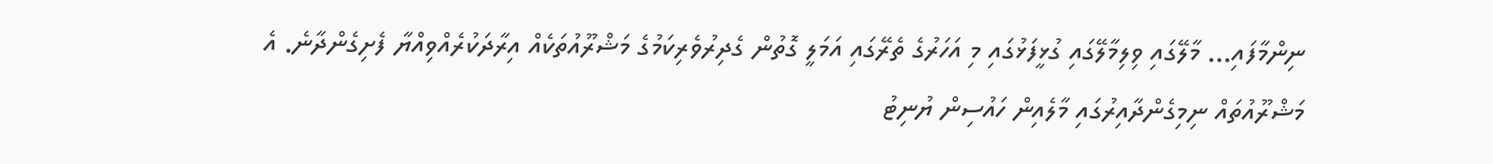ނިންމާފައި... މާލޭގައި ވިލިމާލޭގައި ގުޅީފަޅުގައި މި އަހަރުގެ ތެރޭގައި އަމަލީ ގޮތުން ގެދިރުވެރިކަމުގެ މަޝްރޫއުތަކެއް އިރާދަކުރެއްވިއްޔާ ފެށިގެންދާނެ. އެ މަޝްރޫއުތައް ނިމިގެންދާއިރުގައި މާލެއިން ހައުސިން ޔުނިޓު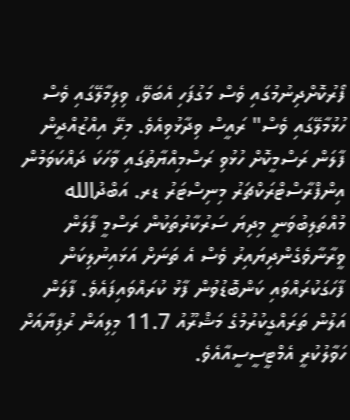ފޯރުކޮށްދިނުމުގައި ވެސް މަގުފަހި އެބަވޭ، ވިލިމާލޭގައި ވެސް ހުޅުމާލޭގައި ވެސް" ރައީސް ވިދާޅުވިއެވެ. މިރޭ އިއްޒުއްދީން ފާލަން ރަސްމީކޮށް ހުޅުވި ރަސްމިއްޔާތުގައި ވާހަކަ ދައްކަވަމުން އިންފްރާސްޓްރަކްޗަރު މިނިސްޓަރު ޑރ. އަބްދުالله މުއްތަލިބުވަނީ މިދިޔަ ސަރުކާރުތަކުން ރަސްމީ ފާލަން ވީރާނާވެގެންދިޔައިރު ވެސް އެ ތަނަށް އަޅައިނުލިކަން ފާހަގަކުރައްވައި ކަންބޮޑުވުން ފާޅު ކުރައްވައިފައެވެ. ފާލަން އަލުން ތަރައްގީކުރުމުގެ މަޝްރޫއު 11.7 މިލިއަން ރުފިޔާއަށް ހަވާލުކުރީ އެމްޓީސީސީއާއެވެ.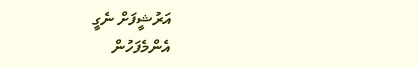އަރުޝީފަށް ނެގީ
އެންމެފަހުން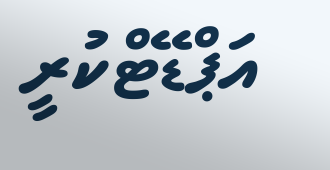އަޕްޑޭޓްކުރީ